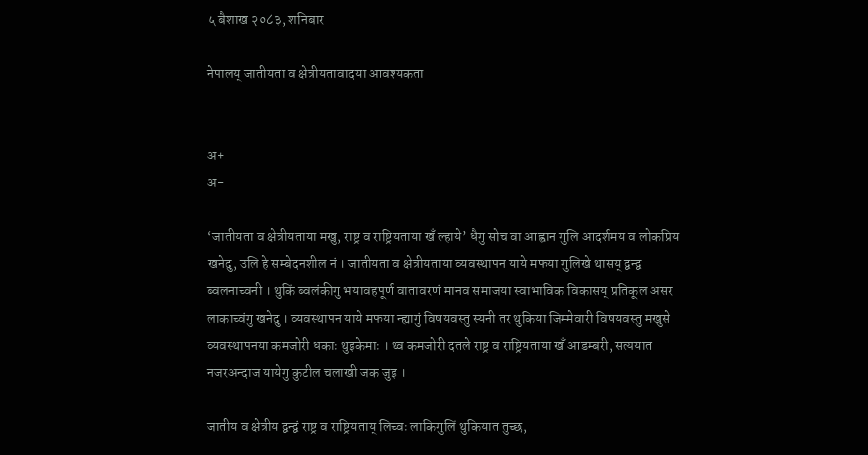५ बैशाख २०८३, शनिबार

नेपालय् जातीयता व क्षेत्रीयतावादया आवश्यकता


अ+
अ-

‘जातीयता व क्षेत्रीयताया मखु, राष्ट्र व राष्ट्रियताया खँ ल्हाये’ धैगु सोच वा आह्वान गुलि आदर्शमय व लोकप्रिय खनेदु, उलि हे सम्बेदनशील नं । जातीयता व क्षेत्रीयताया व्यवस्थापन याये मफया गुलिखे थासय् द्वन्द्व ब्वलनाच्वनी । थुकिं ब्वलंकीगु भयावहपूर्ण वातावरणं मानव समाजया स्वाभाविक विकासय् प्रतिकूल असर लाकाच्वंगु खनेदु । व्यवस्थापन याये मफया न्ह्यागुं विषयवस्तु स्यनी तर थुकिया जिम्मेवारी विषयवस्तु मखुसे व्यवस्थापनया कमजोरी धकाः थुइकेमाः । थ्व कमजोरी दतले राष्ट्र व राष्ट्रियताया खँ आडम्बरी, सत्ययात नजरअन्दाज यायेगु कुटील चलाखी जक जुइ ।

जातीय व क्षेत्रीय द्वन्द्वं राष्ट्र व राष्ट्रियताय् लिच्वः लाकिगुलिं थुकियात तुच्छ,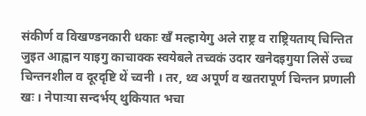संकीर्ण व विखण्डनकारी धकाः खँ मल्हायेगु अले राष्ट्र व राष्ट्रियताय् चिन्तित जुइत आह्वान याइगु काचाक्क स्वयेबले तच्वकं उदार खनेदइगुया लिसें उच्च चिन्तनशील व दूरदृष्टि थें च्वनी । तर, थ्व अपूर्ण व खतरापूर्ण चिन्तन प्रणाली खः । नेपाःया सन्दर्भय् थुकियात भचा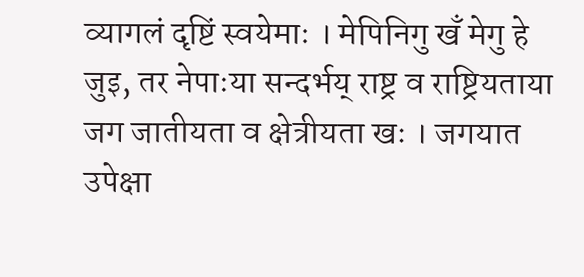व्यागलं दृष्टिं स्वयेमाः । मेपिनिगु खँ मेगु हे जुइ, तर नेपाःया सन्दर्भय् राष्ट्र व राष्ट्रियताया जग जातीयता व क्षेत्रीयता खः । जगयात उपेक्षा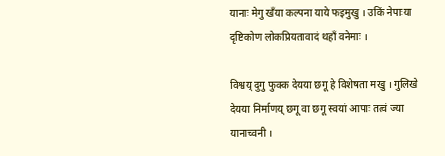यानाः मेगु खँया कल्पना याये फइमुखु । उकिं नेपाःया दृष्टिकोण लोकप्रियतावादं थहाँ वनेमाः ।

विश्वय् दुगु फुक्क देयया छगू हे विशेषता मखु । गुलिखे देयया निर्माणय् छगू वा छगू स्वयां आपाः तत्वं ज्या यानाच्वनी ।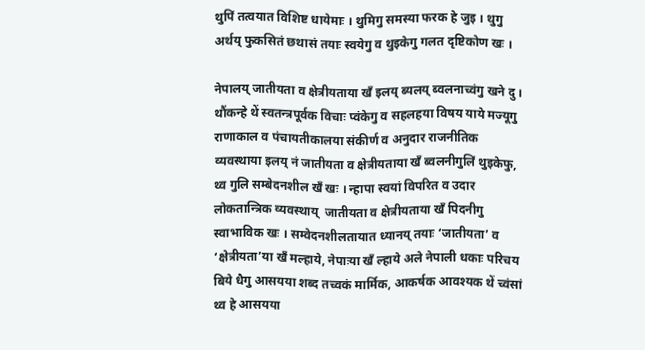थुपिं तत्वयात विशिष्ट धायेमाः । थुमिगु समस्या फरक हे जुइ । थुगु अर्थय् फुकसितं छथासं तयाः स्वयेगु व थुइकेगु गलत दृष्टिकोण खः ।

नेपालय् जातीयता व क्षेत्रीयताया खँ इलय् ब्यलय् ब्वलनाच्वंगु खने दु । थौंकन्हे थें स्वतन्त्रपूर्वक विचाः प्वंकेगु व सहलहया विषय याये मज्यूगु राणाकाल व पंचायतीकालया संकीर्ण व अनुदार राजनीतिक व्यवस्थाया इलय् नं जातीयता व क्षेत्रीयताया खँ ब्वलनीगुलिं थुइकेफु, थ्व गुलि सम्बेदनशील खँ खः । न्हापा स्वयां विपरित व उदार लोकतान्त्रिक व्यवस्थाय्  जातीयता व क्षेत्रीयताया खँ पिदनीगु स्वाभाविक खः । सम्वेदनशीलतायात ध्यानय् तयाः ‘जातीयता’ व ‘क्षेत्रीयता’या खँ मल्हाये, नेपाःया खँ ल्हाये अले नेपाली धकाः परिचय बिये धैगु आसयया शब्द तच्वकं मार्मिक, आकर्षक आवश्यक थें च्वंसां थ्व हे आसयया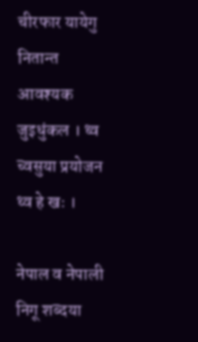चीरफार यायेगु नितान्त आवश्यक जुइधुंकल । थ्व च्वसुया प्रयोजन थ्व हे खः ।

नेपाल व नेपाली निगू शब्दया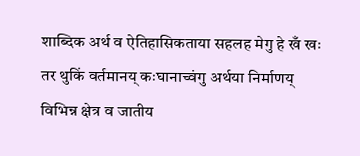शाब्दिक अर्थ व ऐतिहासिकताया सहलह मेगु हे खँ खः तर थुकिं वर्तमानय् कःघानाच्वंगु अर्थया निर्माणय् विभिन्न क्षेत्र व जातीय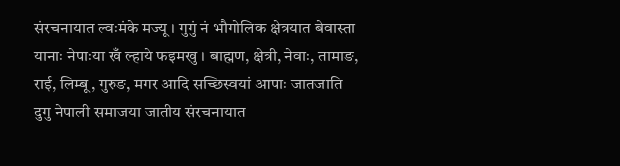संरचनायात ल्वःमंके मज्यू । गुगुं नं भौगोलिक क्षेत्रयात बेवास्ता यानाः नेपाःया खँ ल्हाये फइमखु । बाह्मण, क्षेत्री, नेवाः, तामाङ, राई, लिम्बू, गुरुङ, मगर आदि सच्छिस्वयां आपाः जातजाति दुगु नेपाली समाजया जातीय संरचनायात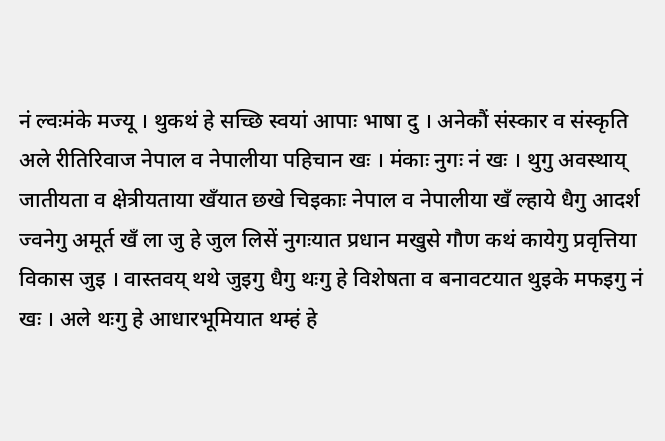नं ल्वःमंके मज्यू । थुकथं हे सच्छि स्वयां आपाः भाषा दु । अनेकौं संस्कार व संस्कृति अले रीतिरिवाज नेपाल व नेपालीया पहिचान खः । मंकाः नुगः नं खः । थुगु अवस्थाय् जातीयता व क्षेत्रीयताया खँयात छखे चिइकाः नेपाल व नेपालीया खँ ल्हाये धैगु आदर्श ज्वनेगु अमूर्त खँ ला जु हे जुल लिसें नुगःयात प्रधान मखुसे गौण कथं कायेगु प्रवृत्तिया विकास जुइ । वास्तवय् थथे जुइगु धैगु थःगु हे विशेषता व बनावटयात थुइके मफइगु नं खः । अले थःगु हे आधारभूमियात थम्हं हे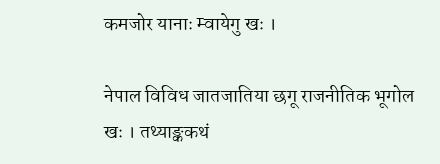कमजोर यानाः म्वायेगु खः ।

नेपाल विविध जातजातिया छगू राजनीतिक भूगोल खः । तथ्याङ्ककथं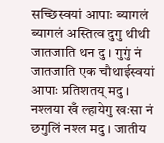सच्छिस्वयां आपाः ब्यागलं ब्यागलं अस्तित्व दुगु थीथी जातजाति थन दु । गुगुं नं जातजाति एक चौथाईस्वयां आपाः प्रतिशतय् मदु । नश्लया खँ ल्हायेगु खःसा नं छगुलिं नश्ल मदु । जातीय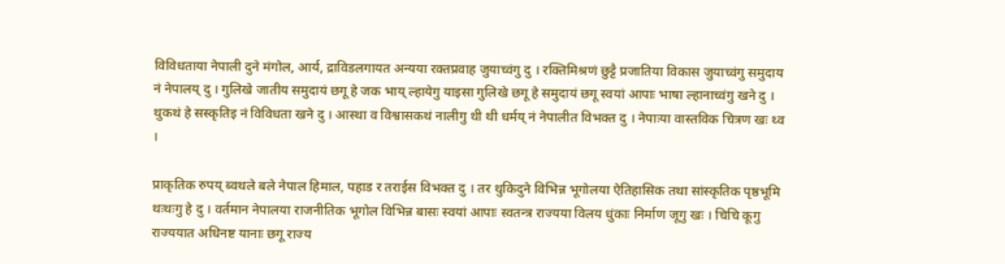विविधताया नेपाली दुने मंगोल, आर्य, द्राविडलगायत अन्यया रक्तप्रवाह जुयाच्वंगु दु । रक्तिमिश्रणं छुट्टै प्रजातिया विकास जुयाच्वंगु समुदाय नं नेपालय् दु । गुलिखे जातीय समुदायं छगू हे जक भाय् ल्हायेगु याइसा गुलिखे छगू हे समुदायं छगू स्वयां आपाः भाषा ल्हानाच्वंगु खने दु । थुकथं हे सस्कृतिइ नं विविधता खने दु । आस्था व विश्वासकथं नालीगु थी थी धर्मय् नं नेपालीत विभक्त दु । नेपाःया वास्तविक चित्रण खः थ्व ।

प्राकृतिक रुपय् ब्वथले बले नेपाल हिमाल, पहाड र तराईस विभक्त दु । तर थुकिदुने विभिन्न भूगोलया ऐतिहासिक तथा सांस्कृतिक पृष्ठभूमि थःथःगु हे दु । वर्तमान नेपालया राजनीतिक भूगोल विभिन्न बासः स्वयां आपाः स्वतन्त्र राज्यया विलय धुंकाः निर्माण जूगु खः । चिचि कूगु राज्ययात अधिनष्ट यानाः छगू राज्य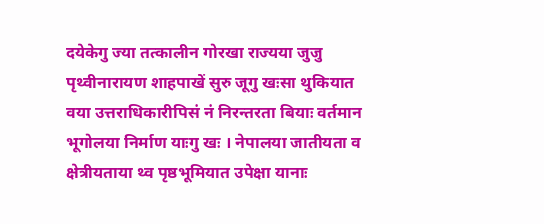दयेकेगु ज्या तत्कालीन गोरखा राज्यया जुजु पृथ्वीनारायण शाहपाखें सुरु जूगु खःसा थुकियात वया उत्तराधिकारीपिसं नं निरन्तरता बियाः वर्तमान भूगोलया निर्माण याःगु खः । नेपालया जातीयता व क्षेत्रीयताया थ्व पृष्ठभूमियात उपेक्षा यानाः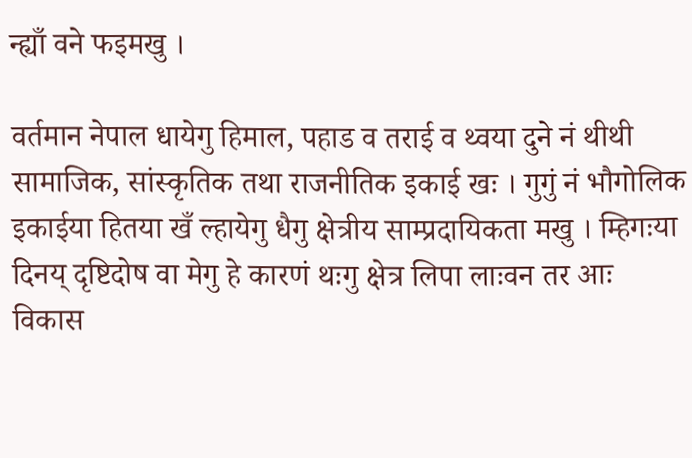न्ह्याँ वने फइमखु ।

वर्तमान नेपाल धायेगु हिमाल, पहाड व तराई व थ्वया दुने नं थीथी सामाजिक, सांस्कृतिक तथा राजनीतिक इकाई खः । गुगुं नं भौगोलिक इकाईया हितया खँ ल्हायेगु धैगु क्षेत्रीय साम्प्रदायिकता मखु । म्हिगःया दिनय् दृष्टिदोष वा मेगु हे कारणं थःगु क्षेत्र लिपा लाःवन तर आः विकास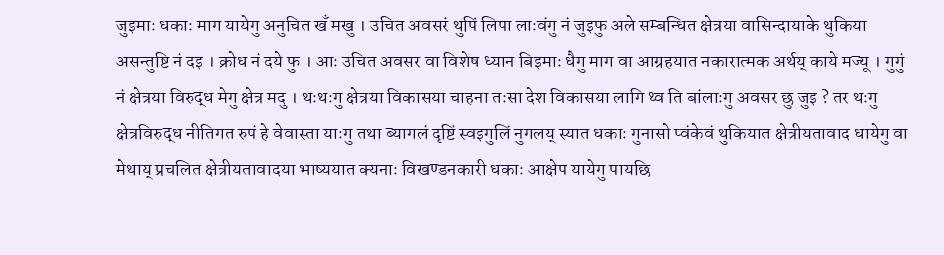जुइमाः धकाः माग यायेगु अनुचित खँ मखु । उचित अवसरं थुपिं लिपा लाःवंगु नं जुइफु अले सम्बन्धित क्षेत्रया वासिन्दायाके थुकिया असन्तुष्टि नं दइ । क्रोध नं दये फु । आः उचित अवसर वा विशेष ध्यान बिइमाः धैगु माग वा आग्रहयात नकारात्मक अर्थय् काये मज्यू । गुगुं नं क्षेत्रया विरुद्ध मेगु क्षेत्र मदु । थःथःगु क्षेत्रया विकासया चाहना तःसा देश विकासया लागि थ्व ति बांलाःगु अवसर छु जुइ ? तर थःगु क्षेत्रविरुद्ध नीतिगत रुपं हे वेवास्ता याःगु तथा ब्यागलं दृष्टिं स्वइगुलिं नुगलय् स्यात धकाः गुनासो प्वंकेवं थुकियात क्षेत्रीयतावाद धायेगु वा मेथाय् प्रचलित क्षेत्रीयतावादया भाष्ययात क्यनाः विखण्डनकारी धकाः आक्षेप यायेगु पायछि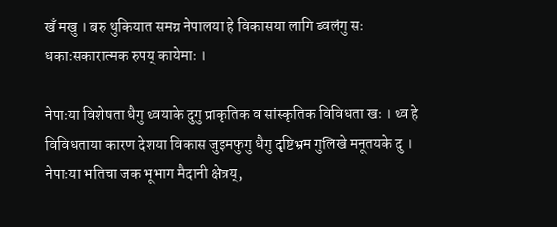खँ मखु । बरु थुकियात समग्र नेपालया हे विकासया लागि ब्वलंगु सः धकाःसकारात्मक रुपय् कायेमाः ।

नेपाःया विशेषता धैगु थ्वयाके दुगु प्राकृतिक व सांस्कृतिक विविधता खः । थ्व हे विविधताया कारण देशया विकास जुइमफुगु धैगु दृष्टिभ्रम गुलिखे मनूतयके दु । नेपाःया भतिचा जक भूभाग मैदानी क्षेत्रय्,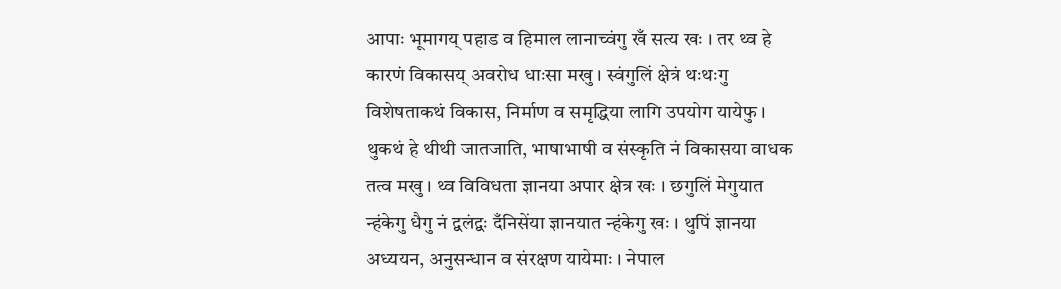आपाः भूमागय् पहाड व हिमाल लानाच्वंगु खँ सत्य खः । तर थ्व हे कारणं विकासय् अवरोध धाःसा मखु । स्वंगुलिं क्षेत्रं थःथःगु विशेषताकथं विकास, निर्माण व समृद्धिया लागि उपयोग यायेफु । थुकथं हे थीथी जातजाति, भाषाभाषी व संस्कृति नं विकासया वाधक तत्व मखु । थ्व विविधता ज्ञानया अपार क्षेत्र खः । छगुलिं मेगुयात न्हंकेगु धैगु नं द्वलंद्वः दँनिसेंया ज्ञानयात न्हंकेगु खः । थुपिं ज्ञानया अध्ययन, अनुसन्धान व संरक्षण यायेमाः । नेपाल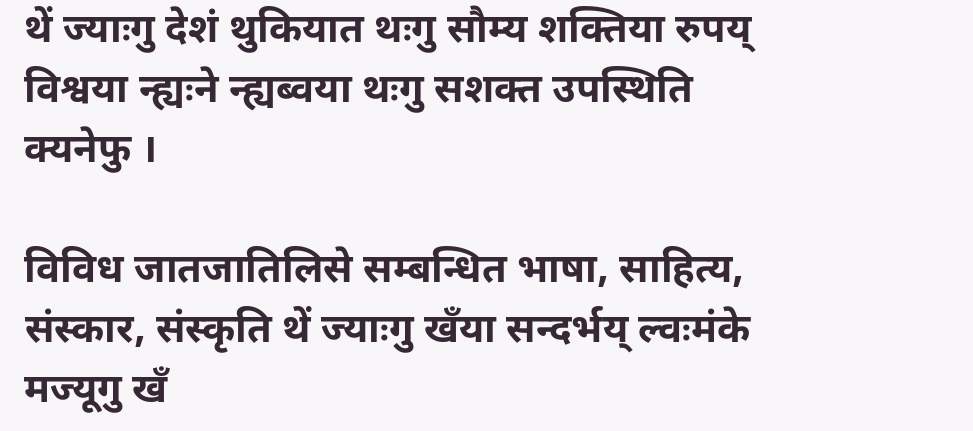थें ज्याःगु देशं थुकियात थःगु सौम्य शक्तिया रुपय् विश्वया न्ह्यःने न्ह्यब्वया थःगु सशक्त उपस्थिति क्यनेफु ।

विविध जातजातिलिसे सम्बन्धित भाषा, साहित्य, संस्कार, संस्कृति थें ज्याःगु खँया सन्दर्भय् ल्वःमंके मज्यूगु खँ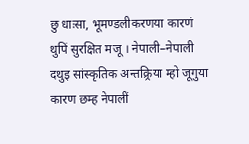छु धाःसा, भूमण्डलीकरणया कारणं थुपिं सुरक्षित मजू । नेपाली–नेपाली दथुइ सांस्कृतिक अन्तक्र्रिया म्हो जूगुया कारण छम्ह नेपालीं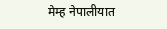मेम्ह नेपालीयात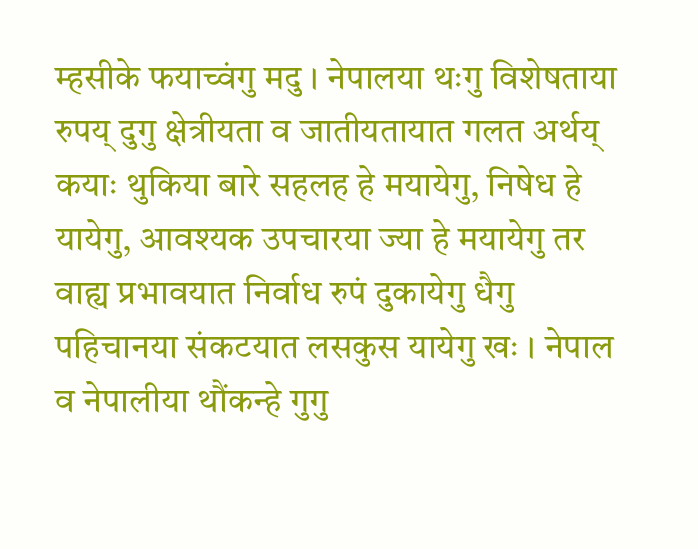म्हसीके फयाच्वंगु मदु । नेपालया थःगु विशेषताया रुपय् दुगु क्षेत्रीयता व जातीयतायात गलत अर्थय् कयाः थुकिया बारे सहलह हे मयायेगु, निषेध हे यायेगु, आवश्यक उपचारया ज्या हे मयायेगु तर वाह्य प्रभावयात निर्वाध रुपं दुकायेगु धैगु पहिचानया संकटयात लसकुस यायेगु खः । नेपाल व नेपालीया थौंकन्हे गुगु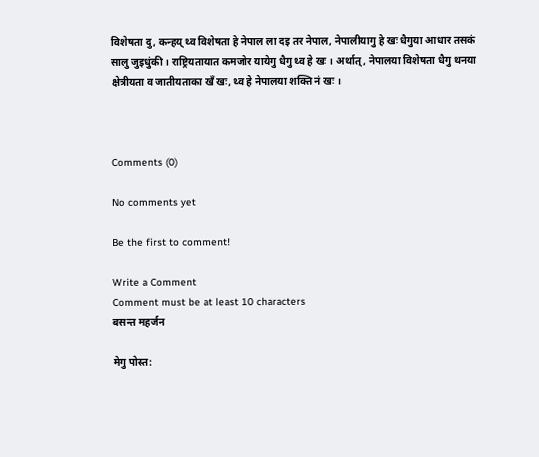विशेषता दु, कन्हय् थ्व विशेषता हे नेपाल ला दइ तर नेपाल, नेपालीयागु हे खः धैगुया आधार तसकं सालु जुइधुंकी । राष्ट्रियतायात कमजोर यायेगु धैगु थ्व हे खः । अर्थात्, नेपालया विशेषता धैगु थनया क्षेत्रीयता व जातीयताका खँ खः, थ्व हे नेपालया शक्ति नं खः ।



Comments (0)

No comments yet

Be the first to comment!

Write a Comment
Comment must be at least 10 characters
बसन्त महर्जन

मेगु पोस्त: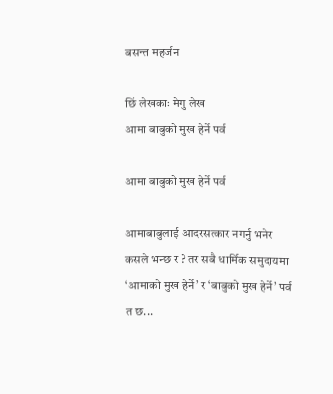बसन्त महर्जन

छिं लेखकाः मेगु लेख
आमा बाबुको मुख हेर्ने पर्व

आमा बाबुको मुख हेर्ने पर्व

आमाबाबुलाई आदरसत्कार नगर्नु भनेर कसले भन्छ र ? तर सबै धार्मिक समुदायमा ‘आमाको मुख हेर्ने’ र ‘बाबुको मुख हेर्ने’ पर्व त छ...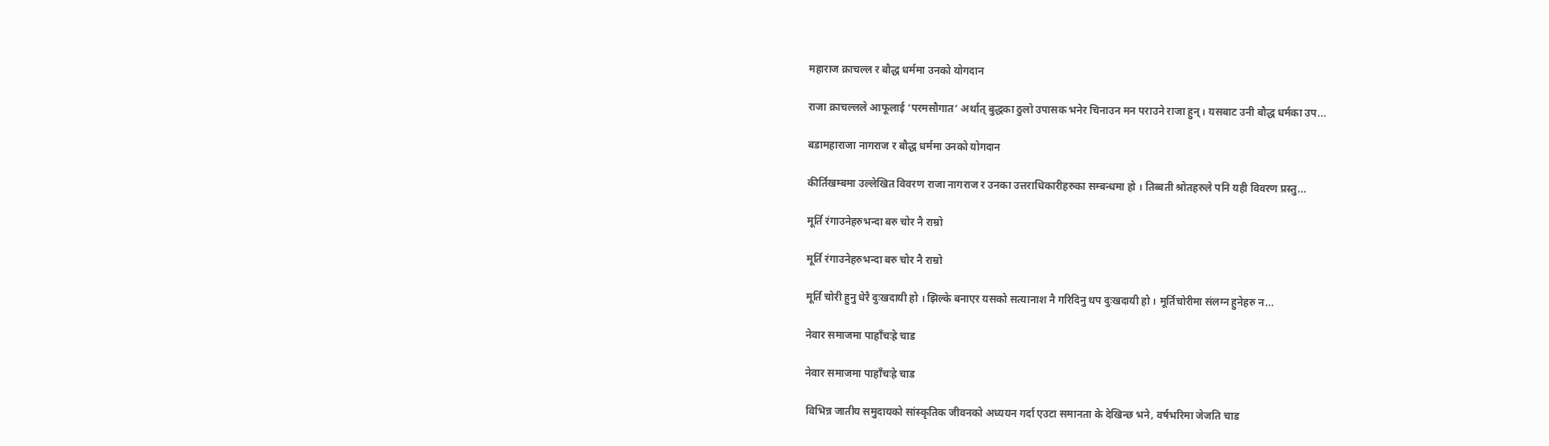महाराज क्राचल्ल र बौद्ध धर्ममा उनको योगदान

राजा क्राचल्लले आफूलाई ‘परमसौगात’ अर्थात् बुद्धका ठुलो उपासक भनेर चिनाउन मन पराउने राजा हुन् । यसबाट उनी बौद्ध धर्मका उप...

बडामहाराजा नागराज र बौद्ध धर्ममा उनको योगदान

कीर्तिखम्बमा उल्लेखित विवरण राजा नागराज र उनका उत्तराधिकारीहरुका सम्बन्धमा हो । तिब्बती श्रोतहरुले पनि यही विवरण प्रस्तु...

मूर्ति रंगाउनेहरुभन्दा बरु चोर नै राम्रो

मूर्ति रंगाउनेहरुभन्दा बरु चोर नै राम्रो

मूर्ति चोरी हुनु धेरै दुःखदायी हो । झिल्के बनाएर यसको सत्यानाश नै गरिदिनु थप दुःखदायी हो । मूर्तिचोरीमा संलग्न हुनेहरु न...

नेवार समाजमा पाहाँचःह्रे चाड

नेवार समाजमा पाहाँचःह्रे चाड

विभिन्न जातीय समुदायको सांस्कृतिक जीवनको अध्ययन गर्दा एउटा समानता के देखिन्छ भने, वर्षभरिमा जेजति चाड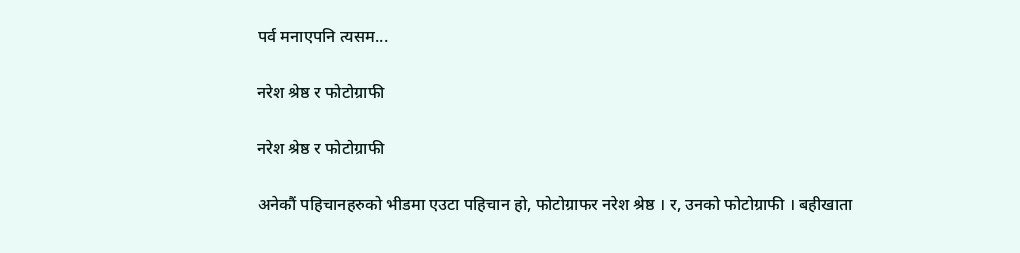पर्व मनाएपनि त्यसम...

नरेश श्रेष्ठ र फोटोग्राफी

नरेश श्रेष्ठ र फोटोग्राफी

अनेकौं पहिचानहरुको भीडमा एउटा पहिचान हो, फोटोग्राफर नरेश श्रेष्ठ । र, उनको फोटोग्राफी । बहीखाता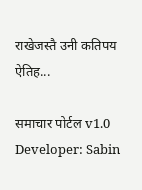राखेजस्तै उनी कतिपय ऐतिह...

समाचार पोर्टल v1.0
Developer: Sabin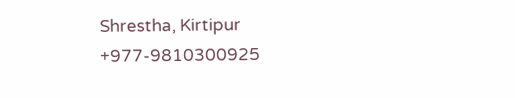Shrestha, Kirtipur
+977-9810300925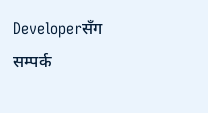Developerसँग सम्पर्क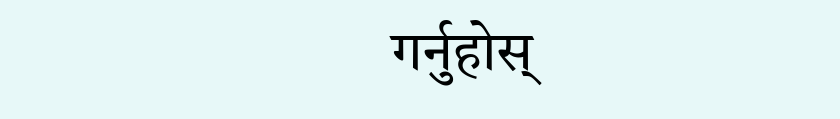गर्नुहोस्